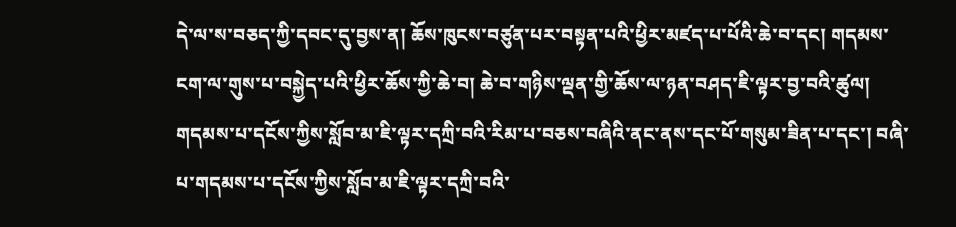དེ་ལ་ས་བཅད་ཀྱི་དབང་དུ་བྱས་ན། ཆོས་ཁུངས་བཙུན་པར་བསྟན་པའི་ཕྱིར་མཛད་པ་པོའི་ཆེ་བ་དང། གདམས་ངག་ལ་གུས་པ་བསྐྱེད་པའི་ཕྱིར་ཆོས་ཀྱི་ཆེ་བ། ཆེ་བ་གཉིས་ལྡན་གྱི་ཆོས་ལ་ཉན་བཤད་ཇི་ལྟར་བྱ་བའི་ཚུལ། གདམས་པ་དངོས་ཀྱིས་སློབ་མ་ཇི་ལྟར་དཀྲི་བའི་རིམ་པ་བཅས་བཞིའི་ནང་ནས་དང་པོ་གསུམ་ཟིན་པ་དང་། བཞི་པ་གདམས་པ་དངོས་ཀྱིས་སློབ་མ་ཇི་ལྟར་དཀྲི་བའི་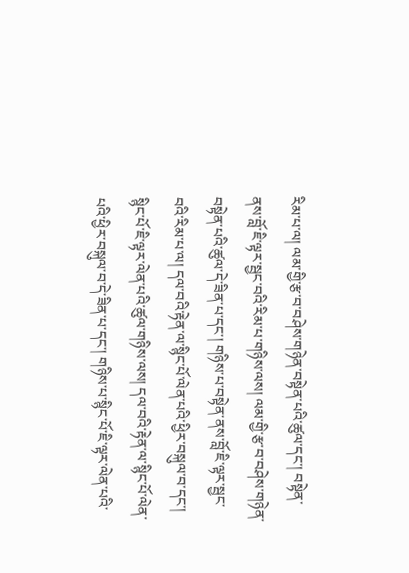རིམ་པ་ལ། ལམ་གྱི་རྩ་བ་བཤེས་གཉེན་བསྟེན་པའི་ཚུལ་དང་། བསྟེན་ནས་བློ་ཇི་ལྟར་སྦྱང་བའི་རིམ་པ་གཉིས་ལས། ལམ་གྱི་རྩ་བ་བཤེས་གཉེན་བསྟེན་པའི་ཚུལ་དེ་ཟིན་པ་དང་། གཉིས་པ་བསྟེན་ནས་བློ་ཇི་ལྟར་སྦྱང་བའི་རིམ་པ་ལ། དལ་བའི་རྟེན་ལ་སྙིང་པོ་ལེན་པའི་ཕྱིར་བསྐུལ་བ་དང་། སྙིང་པོ་ཇི་ལྟར་ལེན་པའི་ཚུལ་གཉིས་ལས། དལ་བའི་རྟེན་ལ་སྙིང་པོ་ལེན་པའི་ཕྱིར་བསྐུལ་བ་དེ་ཟིན་པ་དང་། གཉིས་པ་སྙིང་པོ་ཇི་ལྟར་ལེན་པའི་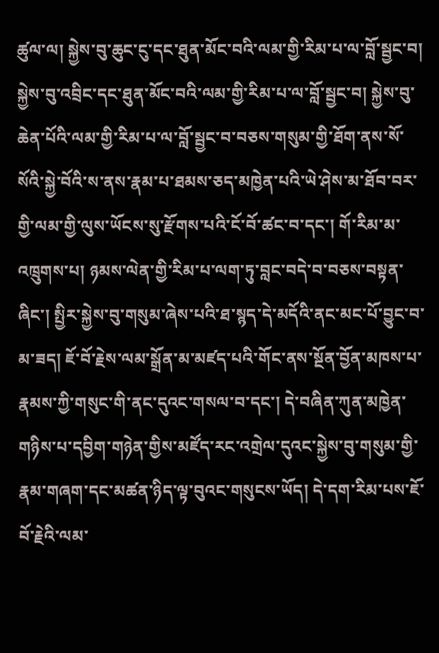ཚུལ་ལ། སྐྱེས་བུ་ཆུང་ངུ་དང་ཐུན་མོང་བའི་ལམ་གྱི་རིམ་པ་ལ་བློ་སྦྱང་བ། སྐྱེས་བུ་འབྲིང་དང་ཐུན་མོང་བའི་ལམ་གྱི་རིམ་པ་ལ་བློ་སྦྱང་བ། སྐྱེས་བུ་ཆེན་པོའི་ལམ་གྱི་རིམ་པ་ལ་བློ་སྦྱང་བ་བཅས་གསུམ་གྱི་ཐོག་ནས་སོ་སོའི་སྐྱེ་བོའི་ས་ནས་རྣམ་པ་ཐམས་ཅད་མཁྱེན་པའི་ཡེ་ཤེས་མ་ཐོབ་བར་གྱི་ལམ་གྱི་ལུས་ཡོངས་སུ་རྫོགས་པའི་ངོ་བོ་ཚང་བ་དང་། གོ་རིམ་མ་འཁྲུགས་པ། ཉམས་ལེན་གྱི་རིམ་པ་ལག་ཏུ་བླང་བདེ་བ་བཅས་བསྟན་ཞིང་། སྤྱིར་སྐྱེས་བུ་གསུམ་ཞེས་པའི་ཐ་སྙད་དེ་མདོའི་ནང་མང་པོ་བྱུང་བ་མ་ཟད། ཇོ་བོ་རྗེས་ལམ་སྒྲོན་མ་མཛད་པའི་གོང་ནས་སྔོན་བྱོན་མཁས་པ་རྣམས་ཀྱི་གསུང་གི་ནང་དུའང་གསལ་བ་དང་། དེ་བཞིན་ཀུན་མཁྱེན་གཉིས་པ་དབྱིག་གཉེན་གྱིས་མཛོད་རང་འགྲེལ་དུའང་སྐྱེས་བུ་གསུམ་གྱི་རྣམ་གཞག་དང་མཚན་ཉིད་ལྟ་བུའང་གསུངས་ཡོད། དེ་དག་རིམ་པས་ཇོ་བོ་རྗེའི་ལམ་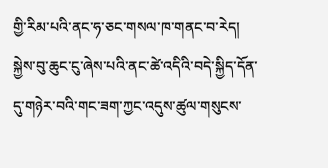གྱི་རིམ་པའི་ནང་ཧ་ཅང་གསལ་ཁ་གནང་བ་རེད། སྐྱེས་བུ་ཆུང་ངུ་ཞེས་པའི་ནང་ཚེ་འདིའི་བདེ་སྐྱིད་དོན་དུ་གཉེར་བའི་གང་ཟག་ཀྱང་འདུས་ཚུལ་གསུངས་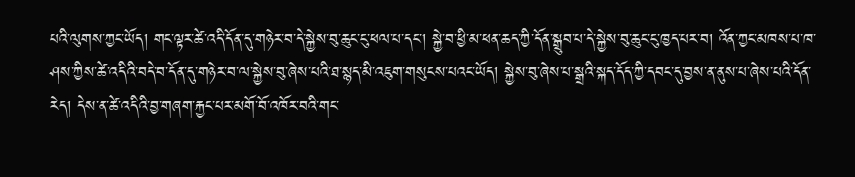པའི་ལུགས་ཀྱང་ཡོད། གང་ལྟར་ཚེ་འདི་དོན་དུ་གཉེར་བ་དེ་སྐྱེས་བུ་ཆུང་ངུ་ཕལ་པ་དང་། སྐྱེ་བ་ཕྱི་མ་ཕན་ཆད་ཀྱི་དོན་སྒྲུབ་པ་དེ་སྐྱེས་བུ་ཆུང་ངུ་ཁྱད་པར་བ། འོན་ཀྱང་མཁས་པ་ཁ་ཤས་ཀྱིས་ཚེ་འདིའི་བདེ་བ་དོན་དུ་གཉེར་བ་ལ་སྐྱེས་བུ་ཞེས་པའི་ཐ་སྙད་མི་འཇུག་གསུངས་པའང་ཡོད། སྐྱེས་བུ་ཞེས་པ་སྒྲའི་སྐད་དོད་ཀྱི་དབང་དུ་བྱས་ན་ནུས་པ་ཞེས་པའི་དོན་རེད། དེས་ན་ཚེ་འདིའི་བྱ་གཞག་རྐྱང་པར་མགོ་བོ་འཁོར་བའི་གང་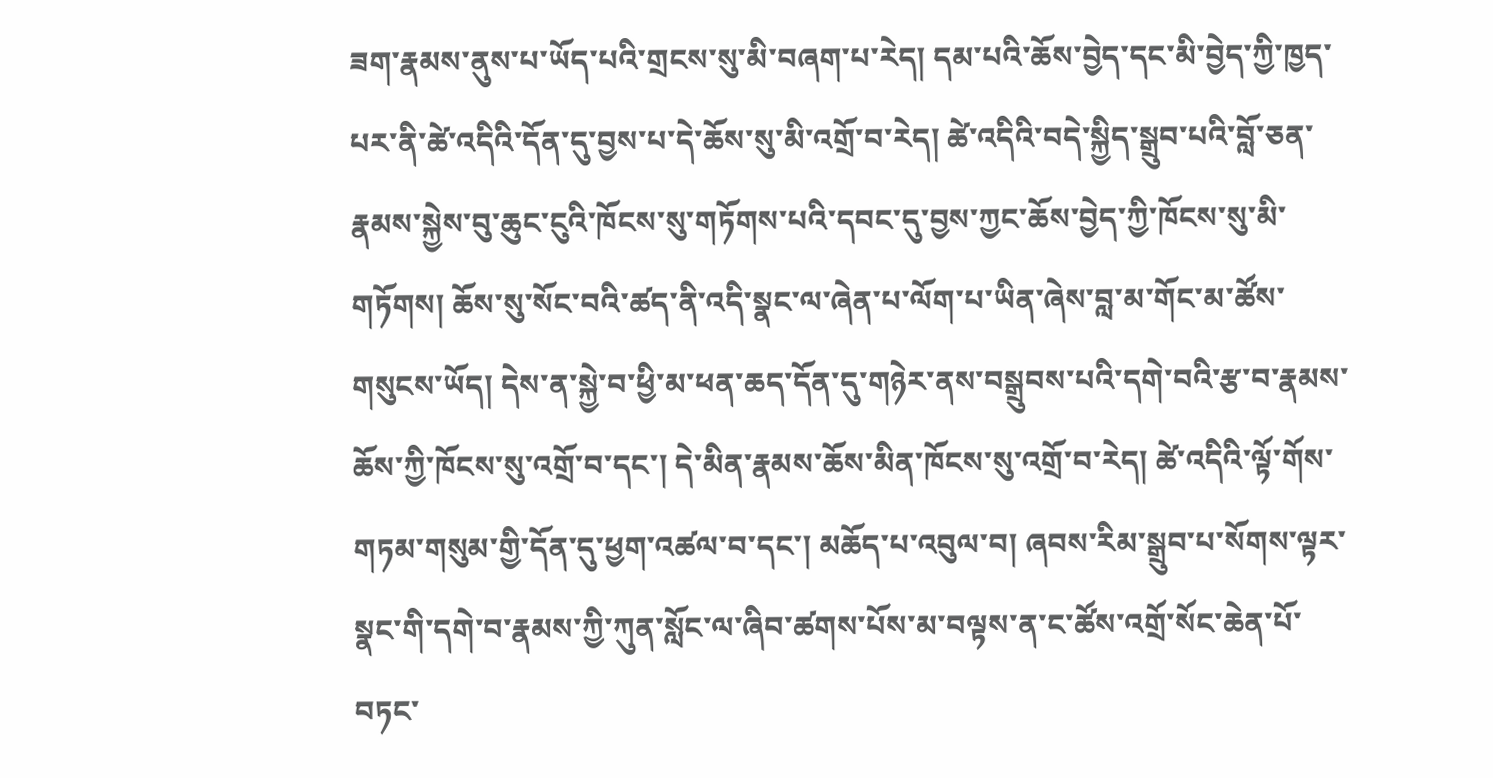ཟག་རྣམས་ནུས་པ་ཡོད་པའི་གྲངས་སུ་མི་བཞག་པ་རེད། དམ་པའི་ཆོས་བྱེད་དང་མི་བྱེད་ཀྱི་ཁྱད་པར་ནི་ཚེ་འདིའི་དོན་དུ་བྱས་པ་དེ་ཆོས་སུ་མི་འགྲོ་བ་རེད། ཚེ་འདིའི་བདེ་སྐྱིད་སྒྲུབ་པའི་བློ་ཅན་རྣམས་སྐྱེས་བུ་ཆུང་ངུའི་ཁོངས་སུ་གཏོགས་པའི་དབང་དུ་བྱས་ཀྱང་ཆོས་བྱེད་ཀྱི་ཁོངས་སུ་མི་གཏོགས། ཆོས་སུ་སོང་བའི་ཚད་ནི་འདི་སྣང་ལ་ཞེན་པ་ལོག་པ་ཡིན་ཞེས་བླ་མ་གོང་མ་ཚོས་གསུངས་ཡོད། དེས་ན་སྐྱེ་བ་ཕྱི་མ་ཕན་ཆད་དོན་དུ་གཉེར་ནས་བསྒྲུབས་པའི་དགེ་བའི་རྩ་བ་རྣམས་ཆོས་ཀྱི་ཁོངས་སུ་འགྲོ་བ་དང་། དེ་མིན་རྣམས་ཆོས་མིན་ཁོངས་སུ་འགྲོ་བ་རེད། ཚེ་འདིའི་ལྟོ་གོས་གཏམ་གསུམ་གྱི་དོན་དུ་ཕྱག་འཚལ་བ་དང་། མཆོད་པ་འབུལ་བ། ཞབས་རིམ་སྒྲུབ་པ་སོགས་ལྟར་སྣང་གི་དགེ་བ་རྣམས་ཀྱི་ཀུན་སློང་ལ་ཞིབ་ཚགས་པོས་མ་བལྟས་ན་ང་ཚོས་འགྲོ་སོང་ཆེན་པོ་བཏང་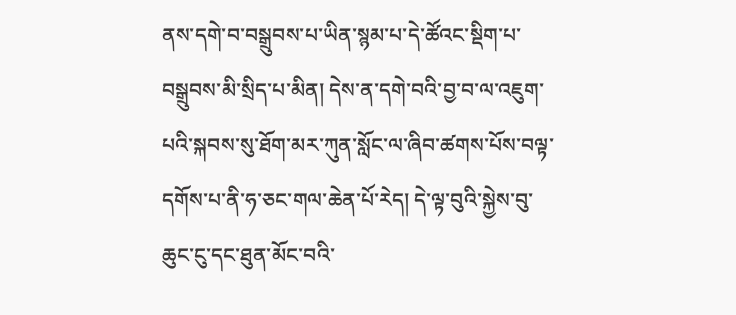ནས་དགེ་བ་བསྒྲུབས་པ་ཡིན་སྙམ་པ་དེ་ཚོའང་སྡིག་པ་བསྒྲུབས་མི་སྲིད་པ་མིན། དེས་ན་དགེ་བའི་བྱ་བ་ལ་འཇུག་པའི་སྐབས་སུ་ཐོག་མར་ཀུན་སློང་ལ་ཞིབ་ཚགས་པོས་བལྟ་དགོས་པ་ནི་ཧ་ཅང་གལ་ཆེན་པོ་རེད། དེ་ལྟ་བུའི་སྐྱེས་བུ་ཆུང་ངུ་དང་ཐུན་མོང་བའི་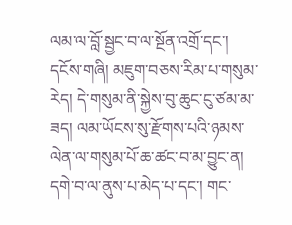ལམ་ལ་བློ་སྦྱང་བ་ལ་སྔོན་འགྲོ་དང་། དངོས་གཞི། མཇུག་བཅས་རིམ་པ་གསུམ་རེད། དེ་གསུམ་ནི་སྐྱེས་བུ་ཆུང་ངུ་ཙམ་མ་ཟད། ལམ་ཡོངས་སུ་རྫོགས་པའི་ཉམས་ལེན་ལ་གསུམ་པོ་ཆ་ཚང་བ་མ་བྱུང་ན། དགེ་བ་ལ་ནུས་པ་མེད་པ་དང་། གང་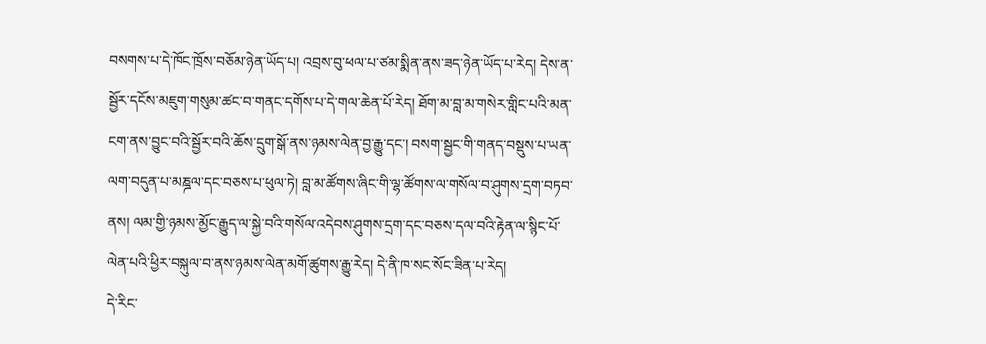བསགས་པ་དེ་ཁོང་ཁྲོས་བཅོམ་ཉེན་ཡོད་པ། འབྲས་བུ་ཕལ་པ་ཙམ་སྨིན་ནས་ཟད་ཉེན་ཡོད་པ་རེད། དེས་ན་སྦྱོར་དངོས་མཇུག་གསུམ་ཚང་བ་གནང་དགོས་པ་དེ་གལ་ཆེན་པོ་རེད། ཐོག་མ་བླ་མ་གསེར་གླིང་པའི་མན་ངག་ནས་བྱུང་བའི་སྦྱོར་བའི་ཆོས་དྲུག་སྒོ་ནས་ཉམས་ལེན་བྱ་རྒྱུ་དང་། བསག་སྦྱང་གི་གནད་བསྡུས་པ་ཡན་ལག་བདུན་པ་མཎྜལ་དང་བཅས་པ་ཕུལ་ཏེ། བླ་མ་ཚོགས་ཞིང་གི་ལྷ་ཚོགས་ལ་གསོལ་བ་ཤུགས་དྲག་བཏབ་ནས། ལམ་གྱི་ཉམས་མྱོང་རྒྱུད་ལ་སྐྱེ་བའི་གསོལ་འདེབས་ཤུགས་དྲག་དང་བཅས་དལ་བའི་རྟེན་ལ་སྙིང་པོ་ལེན་པའི་ཕྱིར་བསྐུལ་བ་ནས་ཉམས་ལེན་མགོ་ཚུགས་རྒྱུ་རེད། དེ་ནི་ཁ་སང་སོང་ཟིན་པ་རེད།
དེ་རིང་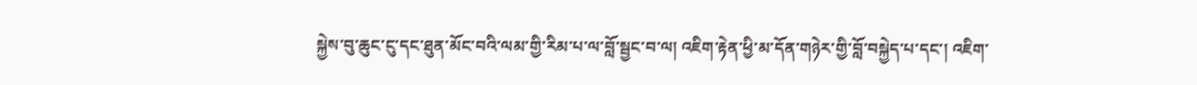སྐྱེས་བུ་ཆུང་ངུ་དང་ཐུན་མོང་བའི་ལམ་གྱི་རིམ་པ་ལ་བློ་སྦྱང་བ་ལ། འཇིག་རྟེན་ཕྱི་མ་དོན་གཉེར་གྱི་བློ་བསྐྱེད་པ་དང་། འཇིག་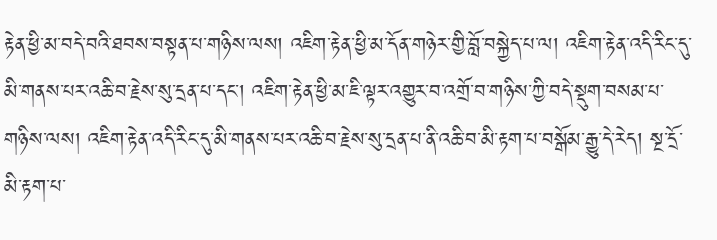རྟེན་ཕྱི་མ་བདེ་བའི་ཐབས་བསྟན་པ་གཉིས་ལས། འཇིག་རྟེན་ཕྱི་མ་དོན་གཉེར་གྱི་བློ་བསྐྱེད་པ་ལ། འཇིག་རྟེན་འདི་རིང་དུ་མི་གནས་པར་འཆི་བ་རྗེས་སུ་དྲན་པ་དང་། འཇིག་རྟེན་ཕྱི་མ་ཇི་ལྟར་འགྱུར་བ་འགྲོ་བ་གཉིས་ཀྱི་བདེ་སྡུག་བསམ་པ་གཉིས་ལས། འཇིག་རྟེན་འདི་རིང་དུ་མི་གནས་པར་འཆི་བ་རྗེས་སུ་དྲན་པ་ནི་འཆི་བ་མི་རྟག་པ་བསྒོམ་རྒྱུ་དེ་རེད། སྔ་དྲོ་མི་རྟག་པ་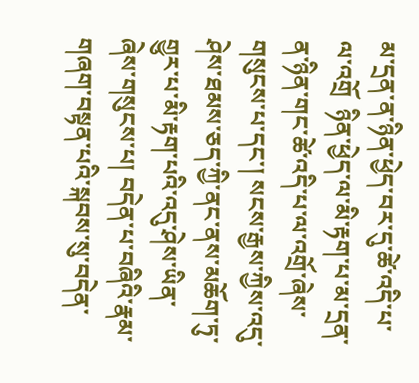མ་དྲན་ན་ཉིན་ཕྱེད་བར་དུ་ཚེ་འདི་པ་ལ་འགྲོ  ཉིན་ཕྱེད་ལ་མི་རྟག་པ་མ་དྲན་ན་ཉིན་གང་ཚེ་འདི་པ་ལ་འགྲོ་ཞེས་གསུངས་པ་དང་། སངས་རྒྱས་ཀྱིས་འདུ་ཤེས་ཐམས་ཅད་ཀྱི་ནང་ནས་མཆོག་ཏུ་གྱུར་པ་མི་རྟག་པའི་འདུ་ཤེས་ཡིན་ཞེས་གསུངས་པ། བདེན་པ་བཞིའི་རྣམ་གཞག་བསྟན་པའི་སྐབས་སུ་བདེན་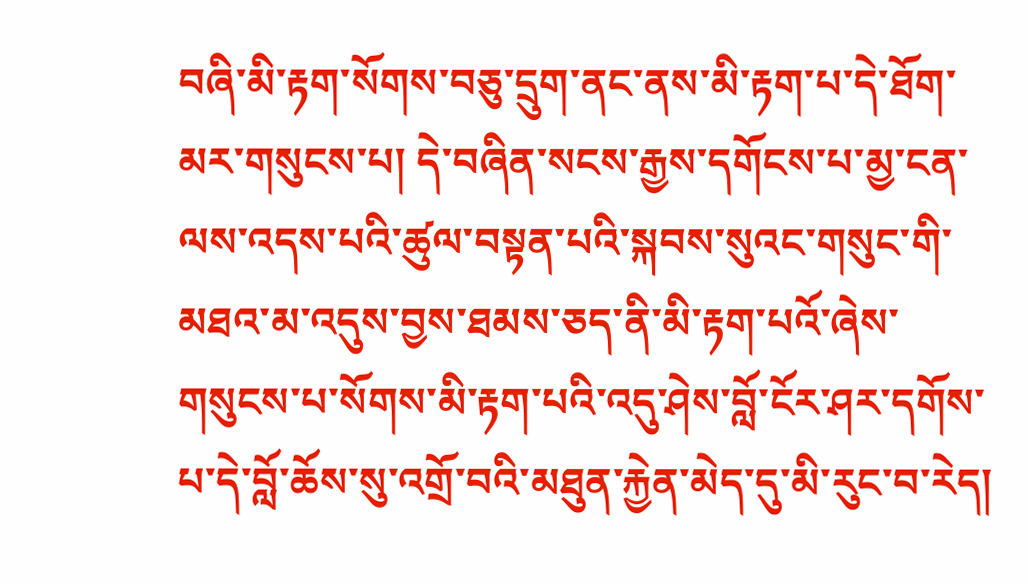བཞི་མི་རྟག་སོགས་བཅུ་དྲུག་ནང་ནས་མི་རྟག་པ་དེ་ཐོག་མར་གསུངས་པ། དེ་བཞིན་སངས་རྒྱས་དགོངས་པ་མྱ་ངན་ལས་འདས་པའི་ཚུལ་བསྟན་པའི་སྐབས་སུའང་གསུང་གི་མཐའ་མ་འདུས་བྱས་ཐམས་ཅད་ནི་མི་རྟག་པའོ་ཞེས་གསུངས་པ་སོགས་མི་རྟག་པའི་འདུ་ཤེས་བློ་ངོར་ཤར་དགོས་པ་དེ་བློ་ཆོས་སུ་འགྲོ་བའི་མཐུན་རྐྱེན་མེད་དུ་མི་རུང་བ་རེད།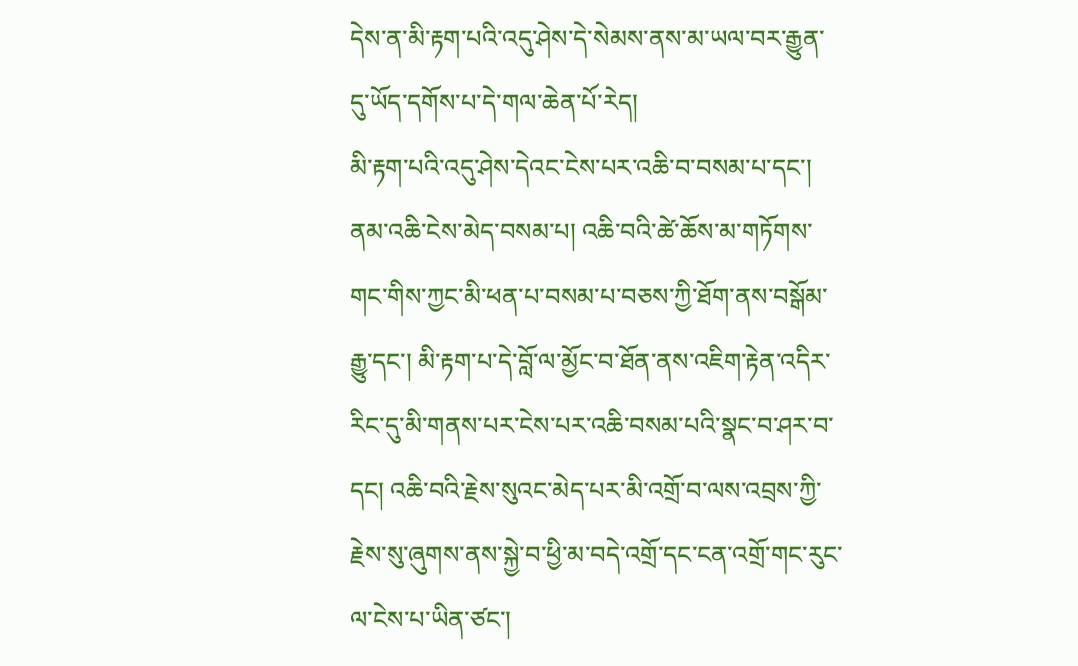དེས་ན་མི་རྟག་པའི་འདུ་ཤེས་དེ་སེམས་ནས་མ་ཡལ་བར་རྒྱུན་དུ་ཡོད་དགོས་པ་དེ་གལ་ཆེན་པོ་རེད།
མི་རྟག་པའི་འདུ་ཤེས་དེའང་ངེས་པར་འཆི་བ་བསམ་པ་དང་། ནམ་འཆི་ངེས་མེད་བསམ་པ། འཆི་བའི་ཚེ་ཆོས་མ་གཏོགས་གང་གིས་ཀྱང་མི་ཕན་པ་བསམ་པ་བཅས་ཀྱི་ཐོག་ནས་བསྒོམ་རྒྱུ་དང་། མི་རྟག་པ་དེ་བློ་ལ་མྱོང་བ་ཐོན་ནས་འཇིག་རྟེན་འདིར་རིང་དུ་མི་གནས་པར་ངེས་པར་འཆི་བསམ་པའི་སྣང་བ་ཤར་བ་དང། འཆི་བའི་རྗེས་སུའང་མེད་པར་མི་འགྲོ་བ་ལས་འབྲས་ཀྱི་རྗེས་སུ་ཞུགས་ནས་སྐྱེ་བ་ཕྱི་མ་བདེ་འགྲོ་དང་ངན་འགྲོ་གང་རུང་ལ་ངེས་པ་ཡིན་ཙང་།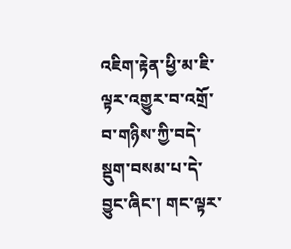འཇིག་རྟེན་ཕྱི་མ་ཇི་ལྟར་འགྱུར་བ་འགྲོ་བ་གཉིས་ཀྱི་བདེ་སྡུག་བསམ་པ་དེ་བྱུང་ཞིང་། གང་ལྟར་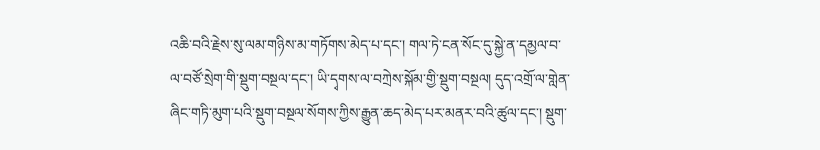འཆི་བའི་རྗེས་སུ་ལམ་གཉིས་མ་གཏོགས་མེད་པ་དང་། གལ་ཏེ་ངན་སོང་དུ་སྐྱེ་ན་དམྱལ་བ་ལ་བཙོ་སྲེག་གི་སྡུག་བསྔལ་དང་། ཡི་དྭགས་ལ་བཀྲེས་སྐོམ་གྱི་སྡུག་བསྔལ། དུད་འགྲོ་ལ་གླེན་ཞིང་གཏི་མུག་པའི་སྡུག་བསྔལ་སོགས་ཀྱིས་རྒྱུན་ཆད་མེད་པར་མནར་བའི་ཚུལ་དང་། སྡུག་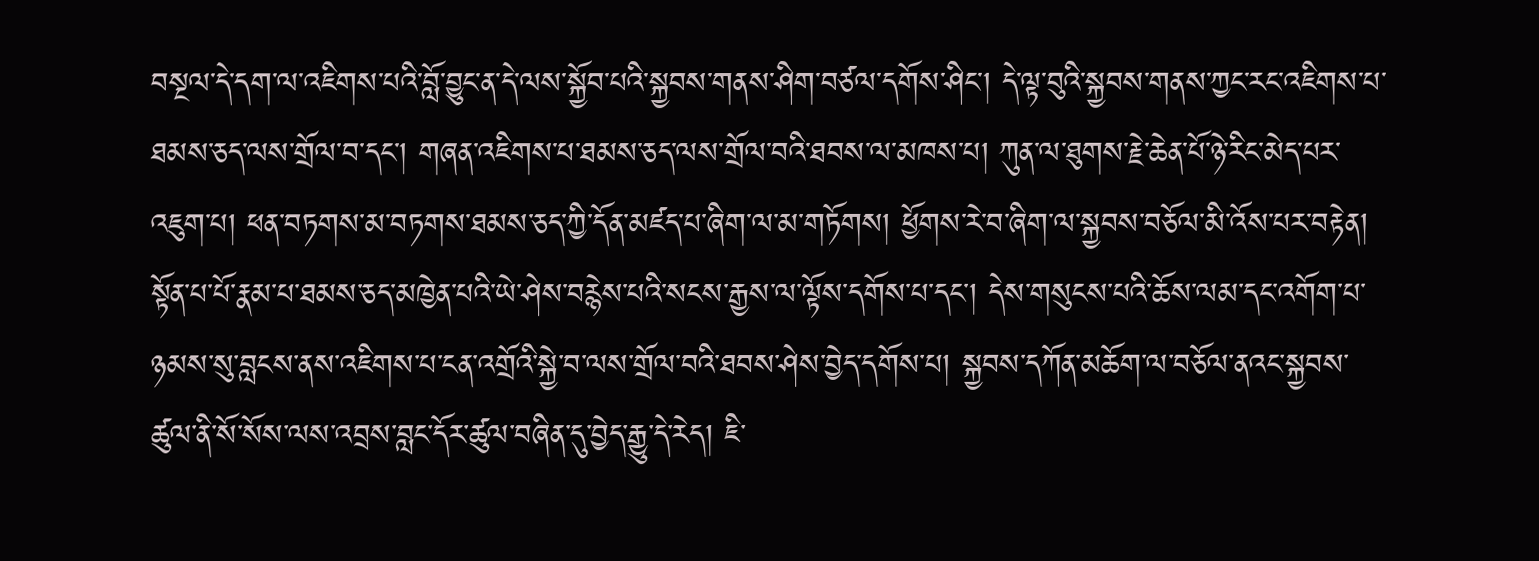བསྔལ་དེ་དག་ལ་འཇིགས་པའི་བློ་བྱུང་ན་དེ་ལས་སྐྱོབ་པའི་སྐྱབས་གནས་ཤིག་བཙལ་དགོས་ཤིང་། དེ་ལྟ་བུའི་སྐྱབས་གནས་ཀྱང་རང་འཇིགས་པ་ཐམས་ཅད་ལས་གྲོལ་བ་དང་། གཞན་འཇིགས་པ་ཐམས་ཅད་ལས་གྲོལ་བའི་ཐབས་ལ་མཁས་པ། ཀུན་ལ་ཐུགས་རྗེ་ཆེན་པོ་ཉེ་རིང་མེད་པར་འཇུག་པ། ཕན་བཏགས་མ་བཏགས་ཐམས་ཅད་ཀྱི་དོན་མཛད་པ་ཞིག་ལ་མ་གཏོགས། ཕྱོགས་རེ་བ་ཞིག་ལ་སྐྱབས་བཅོལ་མི་འོས་པར་བརྟེན། སྟོན་པ་པོ་རྣམ་པ་ཐམས་ཅད་མཁྱེན་པའི་ཡེ་ཤེས་བརྙེས་པའི་སངས་རྒྱས་ལ་ལྟོས་དགོས་པ་དང་། དེས་གསུངས་པའི་ཆོས་ལམ་དང་འགོག་པ་ཉམས་སུ་བླངས་ནས་འཇིགས་པ་ངན་འགྲོའི་སྐྱེ་བ་ལས་གྲོལ་བའི་ཐབས་ཤེས་བྱེད་དགོས་པ། སྐྱབས་དཀོན་མཆོག་ལ་བཅོལ་ནའང་སྐྱབས་ཚུལ་ནི་སོ་སོས་ལས་འབྲས་བླང་དོར་ཚུལ་བཞིན་དུ་བྱེད་རྒྱུ་དེ་རེད། ཇི་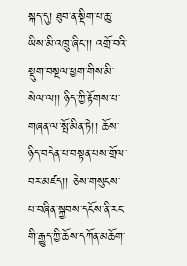སྐད་དུ། ཐུབ་ན་སྡིག་པ་ཆུ་ཡིས་མི་འཁྲུ་ཞིང་།། འགྲོ་བའི་སྡུག་བསྔལ་ཕྱག་གིས་མི་སེལ་ལ།། ཉིད་ཀྱི་རྟོགས་པ་གཞན་ལ་སྤོ་མིན་ཏེ།། ཆོས་ཉིད་བདེན་པ་བསྟན་པས་གྲོལ་བར་མཛད།། ཅེས་གསུངས་པ་བཞིན་སྐྱབས་དངོས་ནི་རང་གི་རྒྱུད་ཀྱི་ཆོས་དཀོན་མཆོག་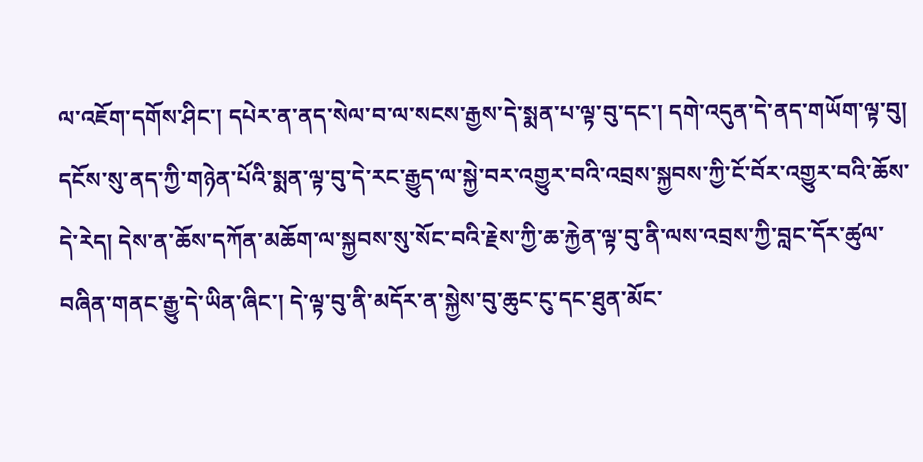ལ་འཇོག་དགོས་ཤིང་། དཔེར་ན་ནད་སེལ་བ་ལ་སངས་རྒྱས་དེ་སྨན་པ་ལྟ་བུ་དང་། དགེ་འདུན་དེ་ནད་གཡོག་ལྟ་བུ། དངོས་སུ་ནད་ཀྱི་གཉེན་པོའི་སྨན་ལྟ་བུ་དེ་རང་རྒྱུད་ལ་སྐྱེ་བར་འགྱུར་བའི་འབྲས་སྐྱབས་ཀྱི་ངོ་བོར་འགྱུར་བའི་ཆོས་དེ་རེད། དེས་ན་ཆོས་དཀོན་མཆོག་ལ་སྐྱབས་སུ་སོང་བའི་རྗེས་ཀྱི་ཆ་རྐྱེན་ལྟ་བུ་ནི་ལས་འབྲས་ཀྱི་བླང་དོར་ཚུལ་བཞིན་གནང་རྒྱུ་དེ་ཡིན་ཞིང་། དེ་ལྟ་བུ་ནི་མདོར་ན་སྐྱེས་བུ་ཆུང་ངུ་དང་ཐུན་མོང་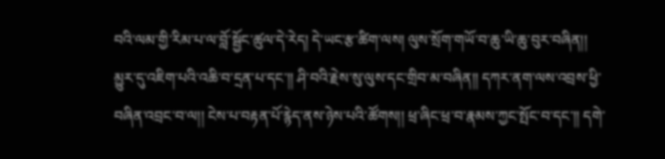བའི་ལམ་གྱི་རིམ་པ་ལ་བློ་སྦྱོང་ཚུལ་དེ་རེད། དེ་ཡང་རྩ་ཚིག་ལས། ལུས་སྲོག་གཡོ་བ་ཆུ་ཡི་ཆུ་བུར་བཞིན།། མྱུར་དུ་འཇིག་པའི་འཆི་བ་དྲན་པ་དང་།། ཤི་བའི་རྗེས་སུ་ལུས་དང་གྲིབ་མ་བཞིན།། དཀར་ནག་ལས་འབྲས་ཕྱི་བཞིན་འབྲང་བ་ལ།། ངེས་པ་བརྟན་པོ་རྙེད་ནས་ཉེས་པའི་ཚོགས།། ཕྲ་ཞིང་ཕྲ་བ་རྣམས་ཀྱང་སྤོང་བ་དང་།། དགེ་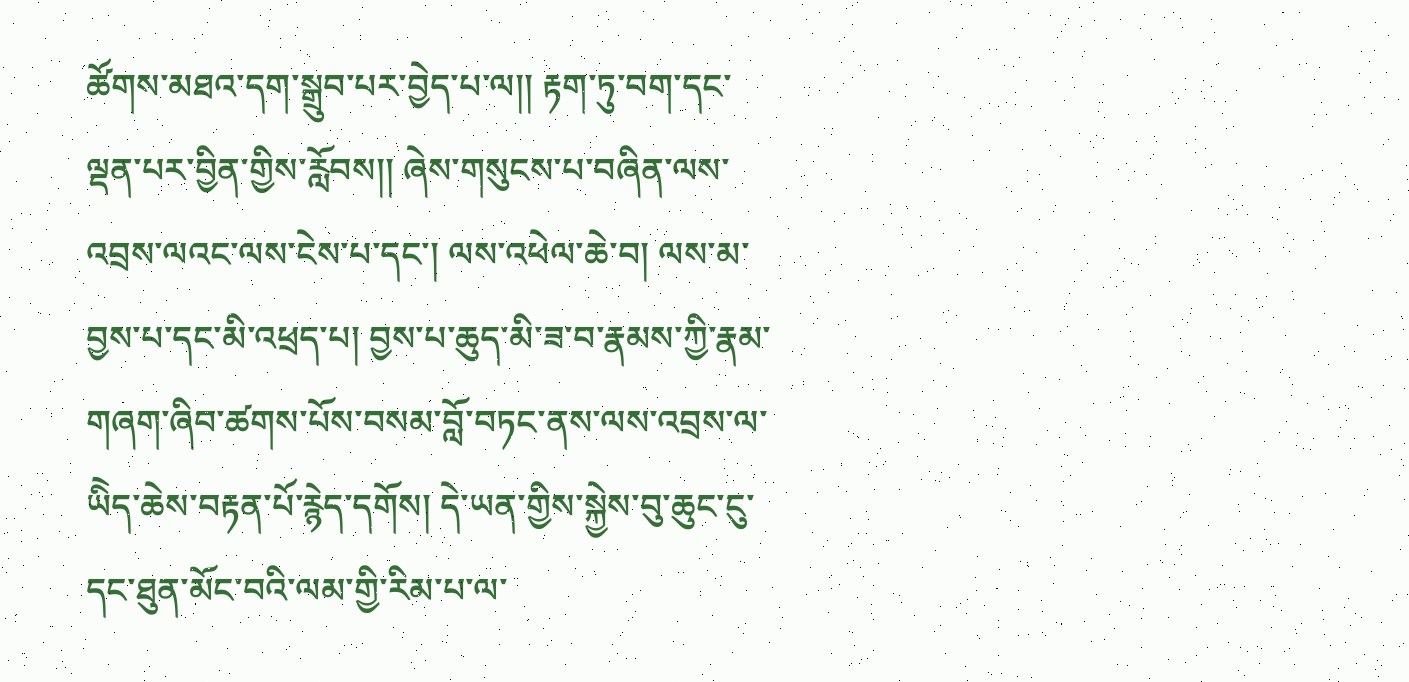ཚོགས་མཐའ་དག་སྒྲུབ་པར་བྱེད་པ་ལ།། རྟག་ཏུ་བག་དང་ལྡན་པར་བྱིན་གྱིས་རློབས།། ཞེས་གསུངས་པ་བཞིན་ལས་འབྲས་ལའང་ལས་ངེས་པ་དང་། ལས་འཕེལ་ཆེ་བ། ལས་མ་བྱས་པ་དང་མི་འཕྲད་པ། བྱས་པ་ཆུད་མི་ཟ་བ་རྣམས་ཀྱི་རྣམ་གཞག་ཞིབ་ཚགས་པོས་བསམ་བློ་བཏང་ནས་ལས་འབྲས་ལ་ཡིེད་ཆེས་བརྟན་པོ་རྙེད་དགོས། དེ་ཡན་གྱིས་སྐྱེས་བུ་ཆུང་ངུ་དང་ཐུན་མོང་བའི་ལམ་གྱི་རིམ་པ་ལ་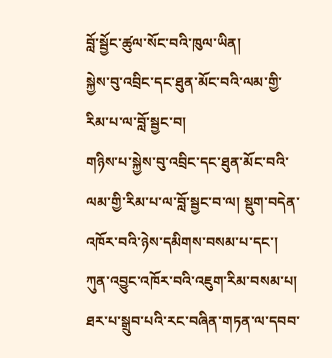བློ་སྦྱོང་ཚུལ་སོང་བའི་ཁུལ་ཡིན།
སྐྱེས་བུ་འབྲིང་དང་ཐུན་མོང་བའི་ལམ་གྱི་རིམ་པ་ལ་བློ་སྦྱང་བ།
གཉིས་པ་སྐྱེས་བུ་འབྲིང་དང་ཐུན་མོང་བའི་ལམ་གྱི་རིམ་པ་ལ་བློ་སྦྱང་བ་ལ། སྡུག་བདེན་འཁོར་བའི་ཉེས་དམིགས་བསམ་པ་དང་། ཀུན་འབྱུང་འཁོར་བའི་འཇུག་རིམ་བསམ་པ། ཐར་པ་སྒྲུབ་པའི་རང་བཞིན་གཏན་ལ་དབབ་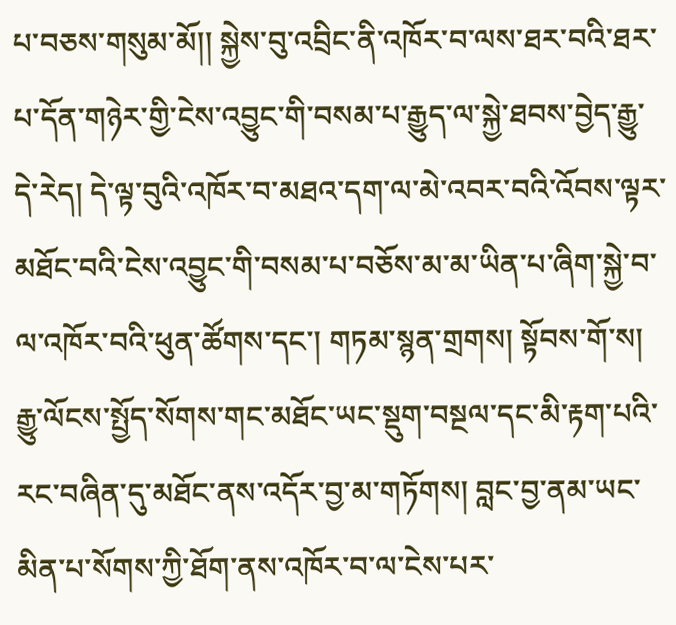པ་བཅས་གསུམ་མོ།། སྐྱེས་བུ་འབྲིང་ནི་འཁོར་བ་ལས་ཐར་བའི་ཐར་པ་དོན་གཉེར་གྱི་ངེས་འབྱུང་གི་བསམ་པ་རྒྱུད་ལ་སྐྱེ་ཐབས་བྱེད་རྒྱུ་དེ་རེད། དེ་ལྟ་བུའི་འཁོར་བ་མཐའ་དག་ལ་མེ་འབར་བའི་འོབས་ལྟར་མཐོང་བའི་ངེས་འབྱུང་གི་བསམ་པ་བཅོས་མ་མ་ཡིན་པ་ཞིག་སྐྱེ་བ་ལ་འཁོར་བའི་ཕུན་ཚོགས་དང་། གཏམ་སྙན་གྲགས། སྟོབས་གོ་ས། རྒྱུ་ལོངས་སྤྱོད་སོགས་གང་མཐོང་ཡང་སྡུག་བསྔལ་དང་མི་རྟག་པའི་རང་བཞིན་དུ་མཐོང་ནས་འདོར་བྱ་མ་གཏོགས། བླང་བྱ་ནམ་ཡང་མིན་པ་སོགས་ཀྱི་ཐོག་ནས་འཁོར་བ་ལ་ངེས་པར་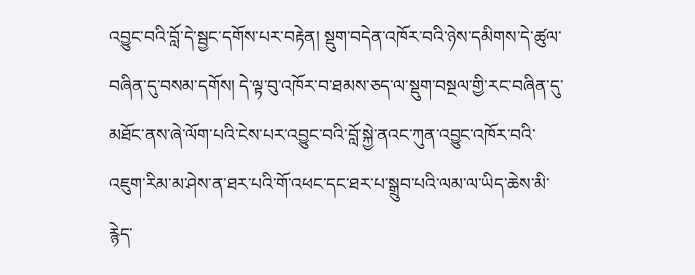འབྱུང་བའི་བློ་དེ་སྦྱང་དགོས་པར་བརྟེན། སྡུག་བདེན་འཁོར་བའི་ཉེས་དམིགས་དེ་ཚུལ་བཞིན་དུ་བསམ་དགོས། དེ་ལྟ་བུ་འཁོར་བ་ཐམས་ཅད་ལ་སྡུག་བསྔལ་གྱི་རང་བཞིན་དུ་མཐོང་ནས་ཞེ་ལོག་པའི་ངེས་པར་འབྱུང་བའི་བློ་སྐྱེ་ནའང་ཀུན་འབྱུང་འཁོར་བའི་འཇུག་རིམ་མ་ཤེས་ན་ཐར་པའི་གོ་འཕང་དང་ཐར་པ་སྒྲུབ་པའི་ལམ་ལ་ཡིད་ཆེས་མི་རྙེད་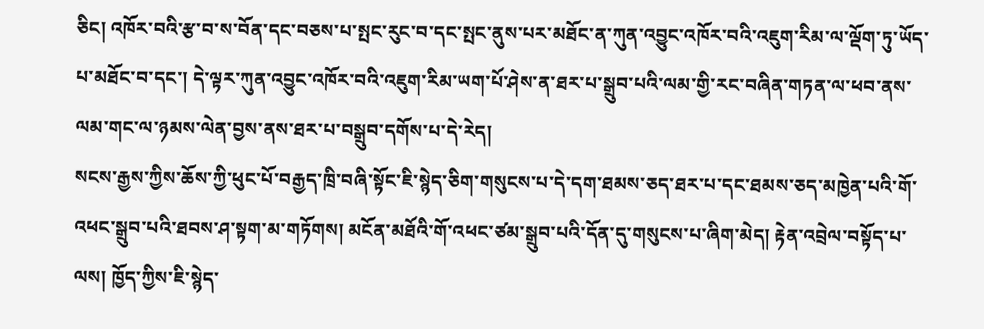ཅིང། འཁོར་བའི་རྩ་བ་ས་བོན་དང་བཅས་པ་སྤང་རུང་བ་དང་སྤང་ནུས་པར་མཐོང་ན་ཀུན་འབྱུང་འཁོར་བའི་འཇུག་རིམ་ལ་ལྡོག་ཏུ་ཡོད་པ་མཐོང་བ་དང་། དེ་ལྟར་ཀུན་འབྱུང་འཁོར་བའི་འཇུག་རིམ་ཡག་པོ་ཤེས་ན་ཐར་པ་སྒྲུབ་པའི་ལམ་གྱི་རང་བཞིན་གཏན་ལ་ཕབ་ནས་ལམ་གང་ལ་ཉམས་ལེན་བྱས་ནས་ཐར་པ་བསྒྲུབ་དགོས་པ་དེ་རེད།
སངས་རྒྱས་ཀྱིས་ཆོས་ཀྱི་ཕུང་པོ་བརྒྱད་ཁྲི་བཞི་སྟོང་ཇི་སྙེད་ཅིག་གསུངས་པ་དེ་དག་ཐམས་ཅད་ཐར་པ་དང་ཐམས་ཅད་མཁྱེན་པའི་གོ་འཕང་སྒྲུབ་པའི་ཐབས་ཤ་སྟག་མ་གཏོགས། མངོན་མཐོའི་གོ་འཕང་ཙམ་སྒྲུབ་པའི་དོན་དུ་གསུངས་པ་ཞིག་མེད། རྟེན་འབྲེལ་བསྟོད་པ་ལས། ཁྱོད་ཀྱིས་ཇི་སྙེད་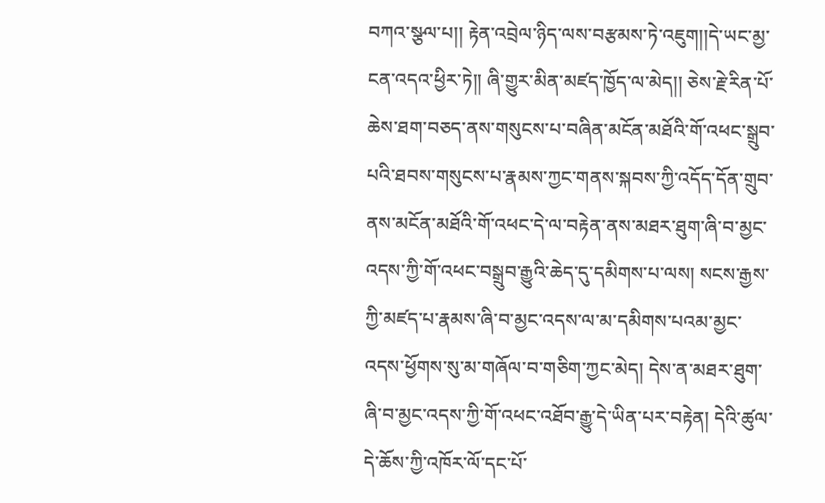བཀའ་སྩལ་པ།། རྟེན་འབྲེལ་ཉིད་ལས་བརྩམས་ཏེ་འཇུག།།དེ་ཡང་མྱ་ངན་འདའ་ཕྱིར་ཏེ།། ཞི་གྱུར་མིན་མཛད་ཁྱོད་ལ་མེད།། ཅེས་རྗེ་རིན་པོ་ཆེས་ཐག་བཅད་ནས་གསུངས་པ་བཞིན་མངོན་མཐོའི་གོ་འཕང་སྒྲུབ་པའི་ཐབས་གསུངས་པ་རྣམས་ཀྱང་གནས་སྐབས་ཀྱི་འདོད་དོན་གྲུབ་ནས་མངོན་མཐོའི་གོ་འཕང་དེ་ལ་བརྟེན་ནས་མཐར་ཐུག་ཞི་བ་མྱང་འདས་ཀྱི་གོ་འཕང་བསྒྲུབ་རྒྱུའི་ཆེད་དུ་དམིགས་པ་ལས། སངས་རྒྱས་ཀྱི་མཛད་པ་རྣམས་ཞི་བ་མྱང་འདས་ལ་མ་དམིགས་པའམ་མྱང་འདས་ཕྱོགས་སུ་མ་གཞོལ་བ་གཅིག་ཀྱང་མེད། དེས་ན་མཐར་ཐུག་ཞི་བ་མྱང་འདས་ཀྱི་གོ་འཕང་འཐོབ་རྒྱུ་དེ་ཡིན་པར་བརྟེན། དེའི་ཚུལ་དེ་ཆོས་ཀྱི་འཁོར་ལོ་དང་པོ་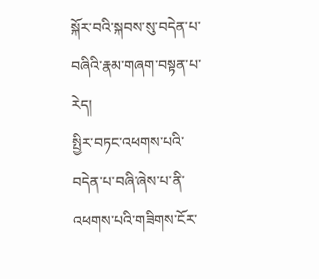སྐོར་བའི་སྐབས་སུ་བདེན་པ་བཞིའི་རྣམ་གཞག་བསྟན་པ་རེད།
སྤྱིར་བཏང་འཕགས་པའི་བདེན་པ་བཞི་ཞེས་པ་ནི་འཕགས་པའི་གཟིགས་ངོར་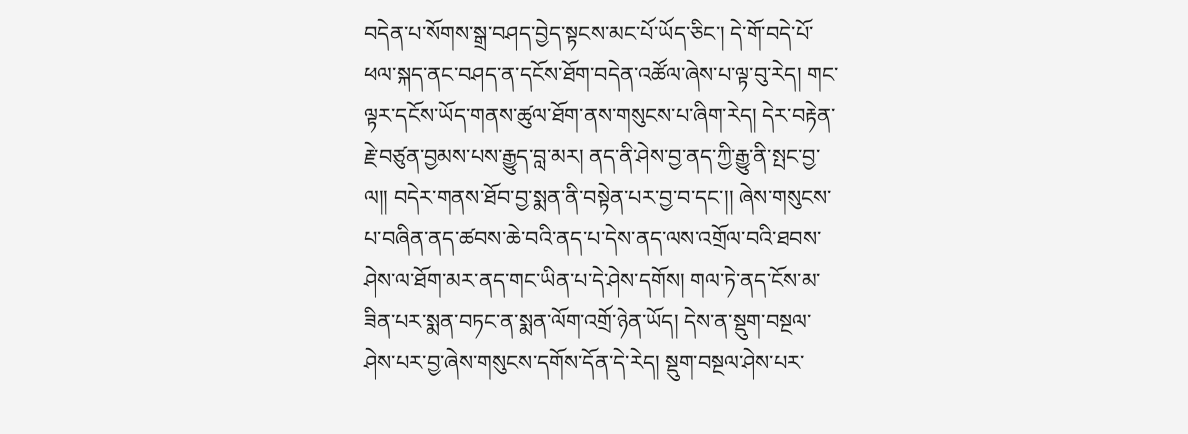བདེན་པ་སོགས་སྒྲ་བཤད་བྱེད་སྟངས་མང་པོ་ཡོད་ཅིང་། དེ་གོ་བདེ་པོ་ཕལ་སྐད་ནང་བཤད་ན་དངོས་ཐོག་བདེན་འཚོལ་ཞེས་པ་ལྟ་བུ་རེད། གང་ལྟར་དངོས་ཡོད་གནས་ཚུལ་ཐོག་ནས་གསུངས་པ་ཞིག་རེད། དེར་བརྟེན་རྗེ་བཙུན་བྱམས་པས་རྒྱུད་བླ་མར། ནད་ནི་ཤེས་བྱ་ནད་ཀྱི་རྒྱུ་ནི་སྤང་བྱ་ལ།། བདེར་གནས་ཐོབ་བྱ་སྨན་ནི་བསྟེན་པར་བྱ་བ་དང་།། ཞེས་གསུངས་པ་བཞིན་ནད་ཚབས་ཆེ་བའི་ནད་པ་དེས་ནད་ལས་འགྲོལ་བའི་ཐབས་ཤེས་ལ་ཐོག་མར་ནད་གང་ཡིན་པ་དེ་ཤེས་དགོས། གལ་ཏེ་ནད་ངོས་མ་ཟིན་པར་སྨན་བཏང་ན་སྨན་ལོག་འགྲོ་ཉེན་ཡོད། དེས་ན་སྡུག་བསྔལ་ཤེས་པར་བྱ་ཞེས་གསུངས་དགོས་དོན་དེ་རེད། སྡུག་བསྔལ་ཤེས་པར་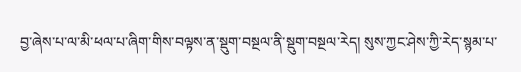བྱ་ཞེས་པ་ལ་མི་ཕལ་པ་ཞིག་གིས་བལྟས་ན་སྡུག་བསྔལ་ནི་སྡུག་བསྔལ་རེད། སུས་ཀྱང་ཤེས་ཀྱི་རེད་སྙམ་པ་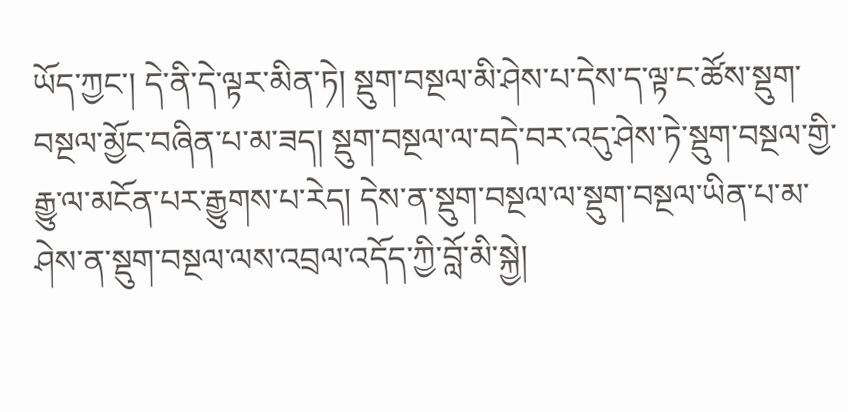ཡོད་ཀྱང་། དེ་ནི་དེ་ལྟར་མིན་ཏེ། སྡུག་བསྔལ་མི་ཤེས་པ་དེས་ད་ལྟ་ང་ཚོས་སྡུག་བསྔལ་མྱོང་བཞིན་པ་མ་ཟད། སྡུག་བསྔལ་ལ་བདེ་བར་འདུ་ཤེས་ཏེ་སྡུག་བསྔལ་གྱི་རྒྱུ་ལ་མངོན་པར་རྒྱུགས་པ་རེད། དེས་ན་སྡུག་བསྔལ་ལ་སྡུག་བསྔལ་ཡིན་པ་མ་ཤེས་ན་སྡུག་བསྔལ་ལས་འབྲལ་འདོད་ཀྱི་བློ་མི་སྐྱེ།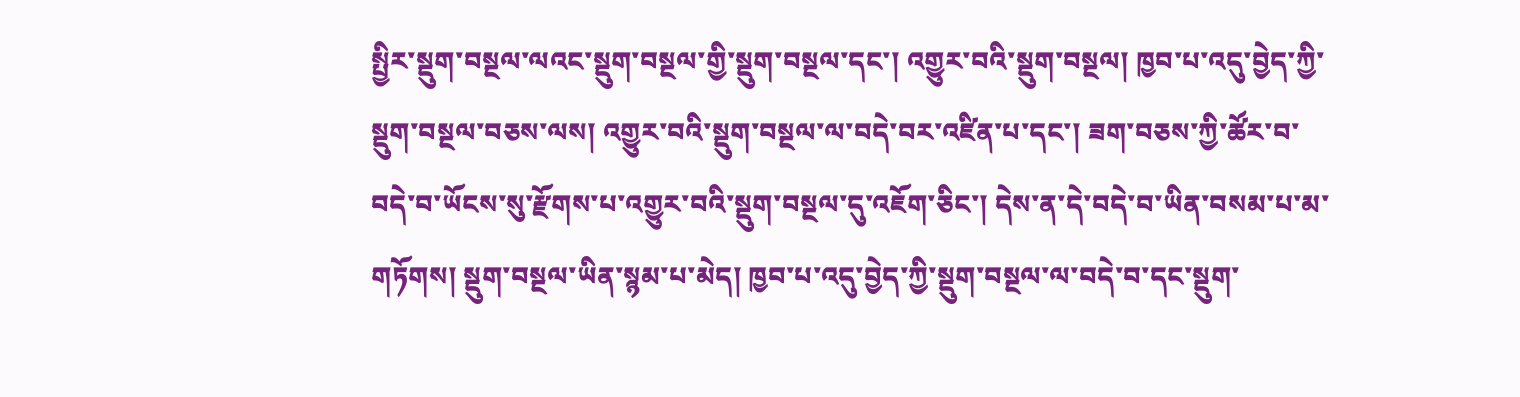སྤྱིར་སྡུག་བསྔལ་ལའང་སྡུག་བསྔལ་གྱི་སྡུག་བསྔལ་དང་། འགྱུར་བའི་སྡུག་བསྔལ། ཁྱབ་པ་འདུ་བྱེད་ཀྱི་སྡུག་བསྔལ་བཅས་ལས། འགྱུར་བའི་སྡུག་བསྔལ་ལ་བདེ་བར་འཛིན་པ་དང་། ཟག་བཅས་ཀྱི་ཚོར་བ་བདེ་བ་ཡོངས་སུ་རྫོགས་པ་འགྱུར་བའི་སྡུག་བསྔལ་དུ་འཇོག་ཅིང་། དེས་ན་དེ་བདེ་བ་ཡིན་བསམ་པ་མ་གཏོགས། སྡུག་བསྔལ་ཡིན་སྙམ་པ་མེད། ཁྱབ་པ་འདུ་བྱེད་ཀྱི་སྡུག་བསྔལ་ལ་བདེ་བ་དང་སྡུག་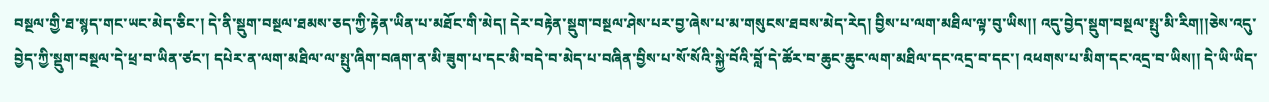བསྔལ་གྱི་ཐ་སྙད་གང་ཡང་མེད་ཅིང་། དེ་ནི་སྡུག་བསྔལ་ཐམས་ཅད་ཀྱི་རྟེན་ཡིན་པ་མཐོང་གི་མེད། དེར་བརྟེན་སྡུག་བསྔལ་ཤེས་པར་བྱ་ཞེས་པ་མ་གསུངས་ཐབས་མེད་རེད། བྱིས་པ་ལག་མཐིལ་ལྟ་བུ་ཡིས།། འདུ་བྱེད་སྡུག་བསྔལ་སྤུ་མི་རིག།།ཅེས་འདུ་བྱེད་ཀྱི་སྡུག་བསྔལ་དེ་ཕྲ་བ་ཡིན་ཙང་། དཔེར་ན་ལག་མཐིལ་ལ་སྤུ་ཞིག་བཞག་ན་མི་ཟུག་པ་དང་མི་བདེ་བ་མེད་པ་བཞིན་བྱིས་པ་སོ་སོའི་སྐྱེ་བོའི་བློ་དེ་ཚོར་བ་ཆུང་ཆུང་ལག་མཐིལ་དང་འདྲ་བ་དང་། འཕགས་པ་མིག་དང་འདྲ་བ་ཡིས།། དེ་ཡི་ཡིད་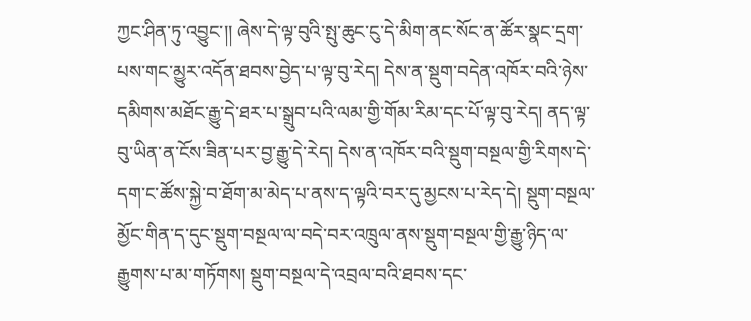ཀྱང་ཤིན་ཏུ་འབྱུང་།། ཞེས་དེ་ལྟ་བུའི་སྤུ་ཆུང་ངུ་དེ་མིག་ནང་སོང་ན་ཚོར་སྣང་དྲག་པས་གང་མྱུར་འདོན་ཐབས་བྱེད་པ་ལྟ་བུ་རེད། དེས་ན་སྡུག་བདེན་འཁོར་བའི་ཉེས་དམིགས་མཐོང་རྒྱུ་དེ་ཐར་པ་སྒྲུབ་པའི་ལམ་གྱི་གོམ་རིམ་དང་པོ་ལྟ་བུ་རེད། ནད་ལྟ་བུ་ཡིན་ན་ངོས་ཟིན་པར་བྱ་རྒྱུ་དེ་རེད། དེས་ན་འཁོར་བའི་སྡུག་བསྔལ་གྱི་རིགས་དེ་དག་ང་ཚོས་སྐྱེ་བ་ཐོག་མ་མེད་པ་ནས་ད་ལྟའི་བར་དུ་མྱངས་པ་རེད་དེ། སྡུག་བསྔལ་མྱོང་གིན་ད་དུང་སྡུག་བསྔལ་ལ་བདེ་བར་འཁྲུལ་ནས་སྡུག་བསྔལ་གྱི་རྒྱུ་ཉིད་ལ་རྒྱུགས་པ་མ་གཏོགས། སྡུག་བསྔལ་དེ་འབྲལ་བའི་ཐབས་དང་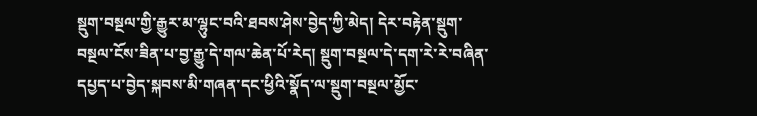སྡུག་བསྔལ་གྱི་རྒྱུར་མ་ལྷུང་བའི་ཐབས་ཤེས་བྱེད་ཀྱི་མེད། དེར་བརྟེན་སྡུག་བསྔལ་ངོས་ཟིན་པ་བྱ་རྒྱུ་དེ་གལ་ཆེན་པོ་རེད། སྡུག་བསྔལ་དེ་དག་རེ་རེ་བཞིན་དཔྱད་པ་བྱེད་སྐབས་མི་གཞན་དང་ཕྱིའི་སྣོད་ལ་སྡུག་བསྔལ་མྱོང་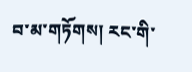བ་མ་གཏོགས། རང་གི་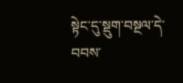སྟེང་དུ་སྡུག་བསྔལ་དེ་བབས་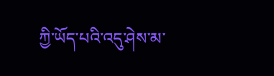ཀྱི་ཡོད་པའི་འདུ་ཤེས་མ་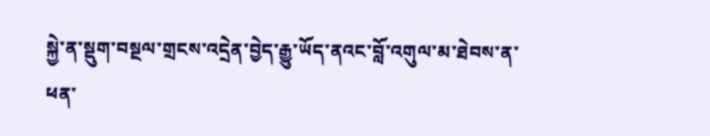སྐྱེ་ན་སྡུག་བསྔལ་གྲངས་འདྲེན་བྱེད་རྒྱུ་ཡོད་ནའང་བློ་འགུལ་མ་ཐེབས་ན་ཕན་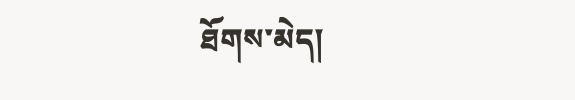ཐོགས་མེད།